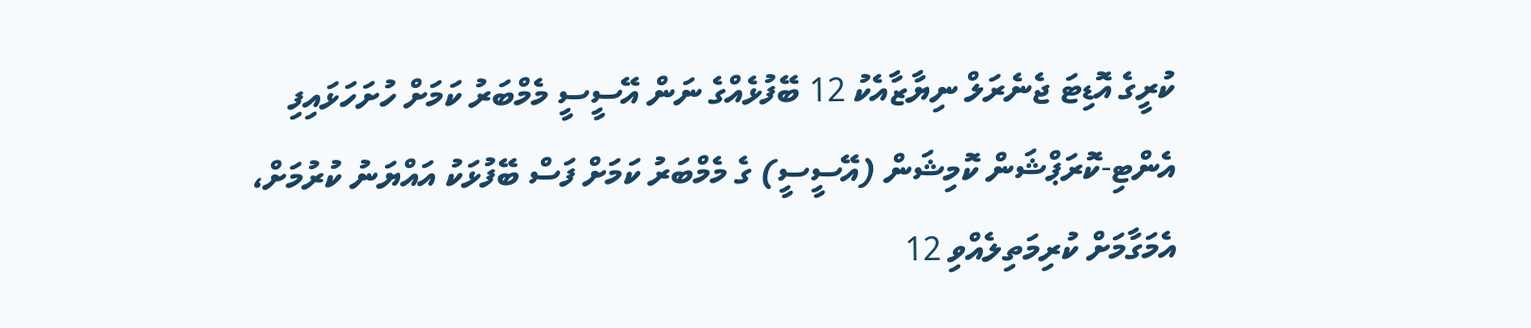ކުރީގެ އޮޑިޓަ ޖެނެރަލް ނިޔާޒާއެކު 12 ބޭފުޅެއްގެ ނަން އޭސީސީ މެމްބަރު ކަމަށް ހުށަހަޅައިފި
އެންޓި-ކޮރަޕްޝަން ކޮމިޝަން (އޭސީސީ) ގެ މެމްބަރު ކަމަށް ފަސް ބޭފުޅަކު އައްޔަނު ކުރުމަށް، އެމަގާމަށް ކުރިމަތިލެއްވި 12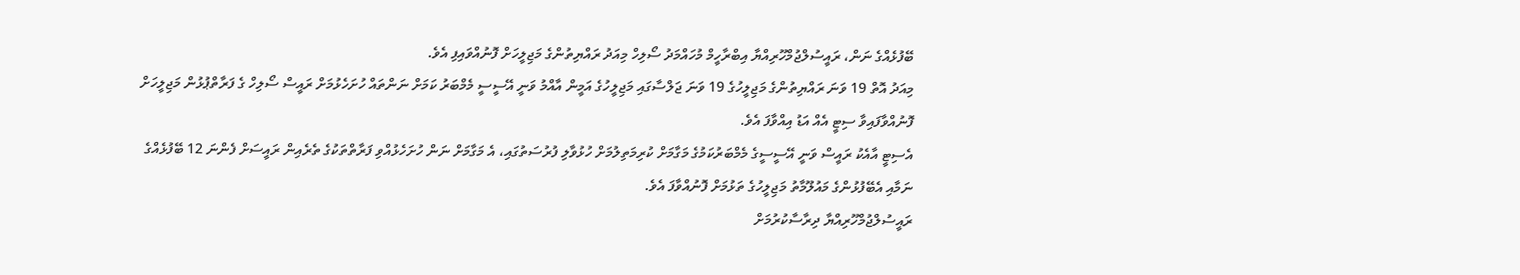ބޭފުޅެއްގެ ނަން، ރައީސުލްޖުމްހޫރިއްޔާ އިބްރާހީމް މުހައްމަދު ސޯލިހް މިއަދު ރައްޔިތުންގެ މަޖިލީހަށް ފޮނުއްވައިފި އެވެ.
މިއަދު އޮތް 19 ވަނަ ރައްޔިތުންގެ މަޖިލީހުގެ 19 ވަނަ ޖަލްސާގައި މަޖިލީހުގެ އަމީން އާއްމު ވަނީ އޭސީސީ މެމްބަރު ކަމަށް ނަންތައް ހުށަހެޅުމަށް ރައީސް ސޯލިހް ގެ ފަރާތްޕުޅުން މަޖިލީހަށް ފޮނުއްވާފައިވާ ސިޓީ އެއް އަޑު އިއްވާފަ އެވެ.
އެސިޓީ އާއެކު ރައީސް ވަނީ އޭސީސީގެ މެމްބަރުކަމުގެ މަގާމަށް ކުރިމަތިލުމަށް ހުޅުވާލި ފުރުސަތުގައި، އެ މަގާމަށް ނަން ހުށަހެޅުއްވި ފަރާތްތަކުގެ ތެރެއިން ރައީސަށް ފެންނަ 12 ބޭފުޅެއްގެ ނަމާއި އެބޭފުޅުންގެ މައުލޫމާތު މަޖިލީހުގެ ތަޅުމަށް ފޮނުއްވާފަ އެވެ.
ރައީސުލްޖުމްހޫރިއްޔާ ދިރާސާކުރުމަށް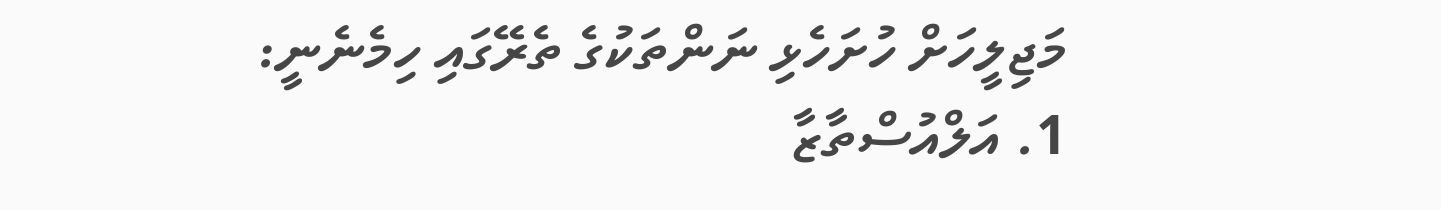މަޖިލީހަށް ހުށަހެޅި ނަންތަކުގެ ތެރޭގައި ހިމެނެނީ:
1. އަލްއުސްތާޒާ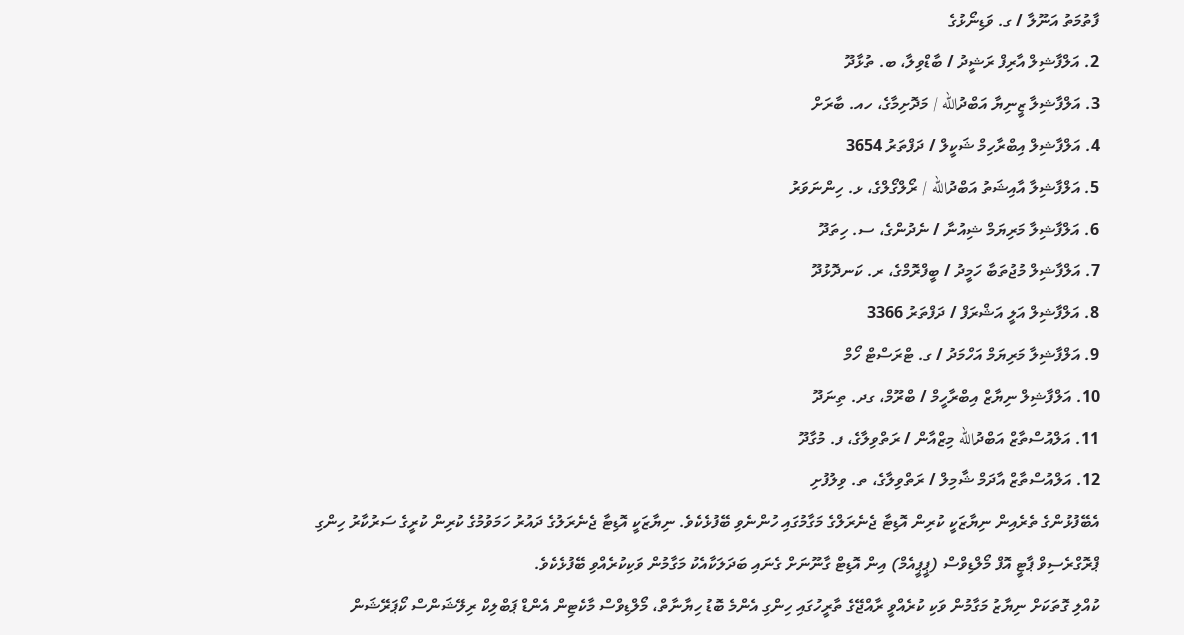ފާތުމަތު އަނޫލާ / ގ. ވަޑިނޯޅުގެ
2. އަލްފާޝިލް އާރިފް ރަޝީދު / ބާޑްވިލާ، ބ. ތުޅާދޫ
3. އަލްފާޝިލާ ޒީނިޔާ އަބްދުالله / މަދޮށިމާގެ، ހއ. ބާރަށް
4. އަލްފާޝިލް އިބްރާހިމް ޝަކީލް / ދަފްތަރު 3654
5. އަލްފާޝިލާ އާއިޝަތު އަބްދުالله / ރޯލްގޯލްގެ، ޅ. ހިންނަވަރު
6. އަލްފާޝިލާ މަރިޔަމް ޝިއުނާ / ނެދުންގެ، ސ. ހިތަދޫ
7. އަލްފާޝިލް މުޖުތަބާ ހަމީދު / ބީފްރޮމްގެ، ރ. ކަނދޮޅުދޫ
8. އަލްފާޝިލް އަލީ އަޝްރަފް / ދަފްތަރު 3366
9. އަލްފާޝިލާ މަރިޔަމް އަހްމަދު / ގ. ޓްރަސްޓް ހޯމް
10. އަލްފާޝިލް ނިޔާޒް އިބްރާހީމް / ބްރޫމް، ގދ. ތިނަދޫ
11. އަލްއުސްތާޒް އަބްދުالله މިޒްއާން / ރަތްވިލާގެ، ފ. މުގާދޫ
12. އަލްއުސްތާޒް އާދަމް ޝާމިލް / ރަތްވިލާގެ، ތ. ވިލުފުށި
އެބޭފުޅުންގެ ތެރެއިން ނިޔާޒަކީ ކުރިން އޮޑިޓާ ޖެނެރަލްގެ މަގާމުގައި ހުންނެވި ބޭފުޅެކެވެ. ނިޔާޒަކީ އޮޑިޓާ ޖެނެރަލުގެ ދައުރު ހަމަވުމުގެ ކުރިން ކުރީގެ ސަރުކާރު ހިންގި ޕްރޮގްރެސިވް ޕާޓީ އޮފް މޯލްޑިވްސް (ޕީޕީއެމް) އިން އޮޑިޓް ގާނޫނަށް ގެނައި ބަދަލަކާއެކު މަގާމުން ވަކިކުރެއްވި ބޭފުޅެކެވެ.
ކުއްލި ގޮތަކަށް ނިޔާޒު މަގާމުން ވަކި ކުރެއްވީ ރާއްޖޭގެ ތާރީހުގައި ހިންގި އެންމެ ބޮޑު ހިޔާނާތް، މޯލްޑިވްސް މާކެޓިން އެންޑް ޕަބްލިކް ރިލޭޝަންސް ކޯޕަރޭޝަން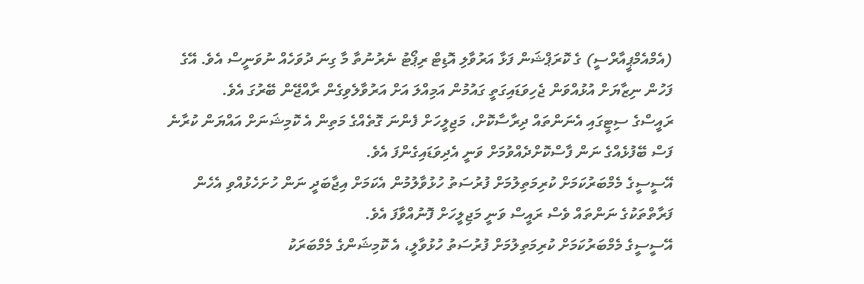(އެމްއެމްޕީއާރްސީ) ގެ ކޮރަޕްޝަން ފަޅާ އަރުވާލި އޮޑިޓް ރިޕޯޓު ނެރުނުތާ މާ ގިނަ ދުވަހެއް ނުވަނީސް އެވެ. އޭގެ ފަހުން ނިޒާޔަށް އުޅުއްވަން ޖެހިވަޑައިގަތީ ގައުމުން އަމިއްލަ އަށް އަރުވާލެވިގެން ރާއްޖޭން ބޭރުގަ އެވެ.
ރައީސްގެ ސިޓީގައި އެނަންތައް ދިރާސާކޮށް، މަޖިލީހަށް ފެންނަ ގޮތެއްގެ މަތިން އެ ކޮމިޝަނަށް އައްޔަން ކުރާނެ ފަސް ބޭފުޅެއްގެ ނަން ފާސްކޮށްދެއްވުމަށް ވަނީ އެދިވަޑައިގެންފަ އެވެ.
އޭސީސީގެ މެމްބަރުކަމަށް ކުރިމަތިލުމަށް ފުރުސަތު ހުޅުވާލުމުން އެކަމަށް އިޖާބަދީ ނަން ހުށަހެޅުއްވި އެހެން ފަރާތްތަކުގެ ނަންތައް ވެސް ރައީސް ވަނީ މަޖިލީހަށް ފޮނުއްވާފަ އެވެ.
އޭސީސީގެ މެމްބަރުކަމަށް ކުރިމަތިލުމަށް ފުރުސަތު ހުޅުވާލީ، އެ ކޮމިޝަންގެ މެމްބަރަކު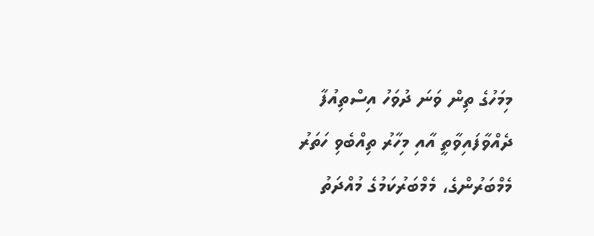މިމަހުގެ ތިން ވަނަ ދުވަހު އިސްތިއުފާ ދެއްވާފައިވާތީ އާއި މިހާރު ތިއްބެވި ހަތަރު މެމްބަރުންގެ، މެމްބަރުކަމުގެ މުއްދަތު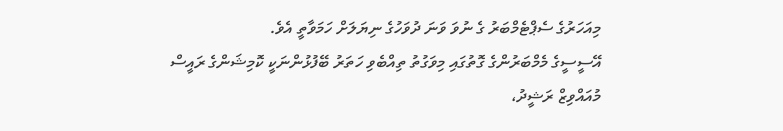މިއަހަރުގެ ސެޕްޓެމްބަރު ގެ ނުވަ ވަނަ ދުވަހުގެ ނިޔަލަށް ހަމަވާތީ އެވެ.
އޭސީސީގެ މެމްބަރުންގެ ގޮތުގައި މިވަގުތު ތިއްބެވި ހަތަރު ބޭފުޅުންނަކީ ކޮމިޝަންގެ ރައީސް މުއައްވިޒް ރަޝީދު،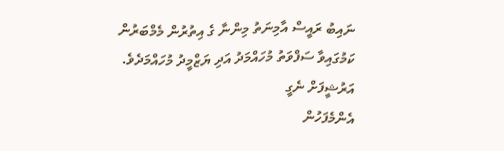ނައިބު ރައީސް އާމިނަތު މިންނާ ގެ އިތުރުން މެމްބަރުން ކަމުގައިވާ ސަފްވަތު މުހައްމަދު އަދި ޔަޒްމީދު މުހައްމަދެވެ.
އަރުޝީފަށް ނެގީ
އެންމެފަހުން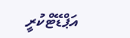އަޕްޑޭޓްކުރީ